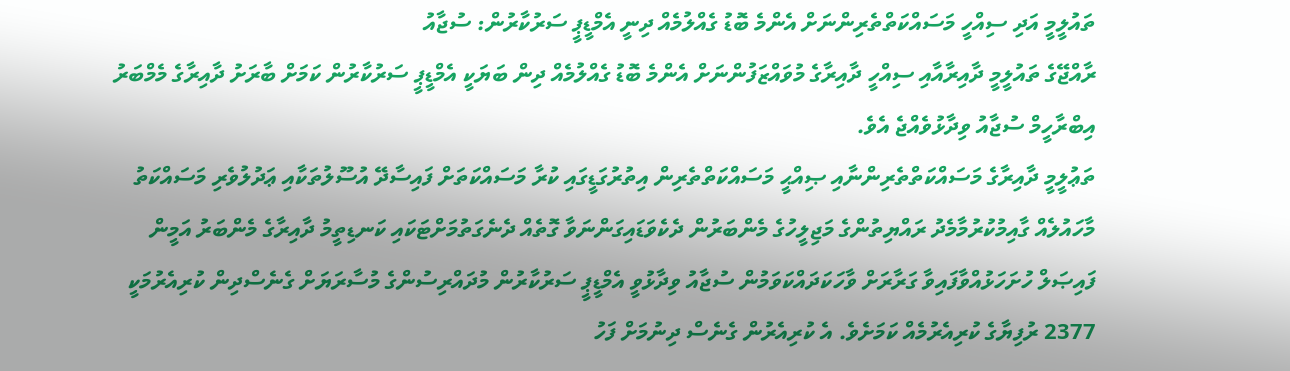ތައުލީމީ އަދި ސިއްހީ މަސައްކަތްތެރިންނަށް އެންމެ ބޮޑު ގެއްލުމެއް ދިނީ އެމްޑީޕީ ސަރުކާރުން: ސުޖާއު
ރާއްޖޭގެ ތައުލީމީ ދާއިރާއާއި ސިއްހީ ދާއިރާގެ މުވައްޒަފުންނަށް އެންމެ ބޮޑު ގެއްލުމެއް ދިން ބަޔަކީ އެމްޑީޕީ ސަރުކާރުން ކަމަށް ބާރަށު ދާއިރާގެ މެމްބަރު އިބްރާހީމް ސުޖާއު ވިދާޅުވެއްޖެ އެވެ.
ތަޢުލީމީ ދާއިރާގެ މަސައްކަތްތެރިންނާއި ޞިއްޙީ މަސައްކަތްތެރިން އިތުރުގަޑީގައި ކުރާ މަސައްކަތަށް ފައިސާދޭ އުސޫލުތަކާއި ޢަދުލުވެރި މަސައްކަތު މާހައުލެއް ގާއިމުކުރުމާމެދު ރައްޔިތުންގެ މަޖިލީހުގެ މެންބަރުން ދެކެވަޑައިގަންނަވާ ގޮތެއް ދެނެގަތުމަށްޓަކައި ކަނޑިތީމު ދާއިރާގެ މެންބަރު އަމީން ފައިޞަލް ހުށަހަޅުއްވާފައިވާ ގަރާރަށް ވާހަކަދައްކަވަމުން ސުޖާއު ވިދާޅުވީ އެމްޑީޕީ ސަރުކާރުން މުދައްރިސުންގެ މުސާރަޔަށް ގެނެސްދިން ކުރިއެރުމަކީ 2377 ރުފިޔާގެ ކުރިއެރުމެއް ކަމަށެވެ. އެ ކުރިއެރުން ގެނެސް ދިނުމަށް ފަހު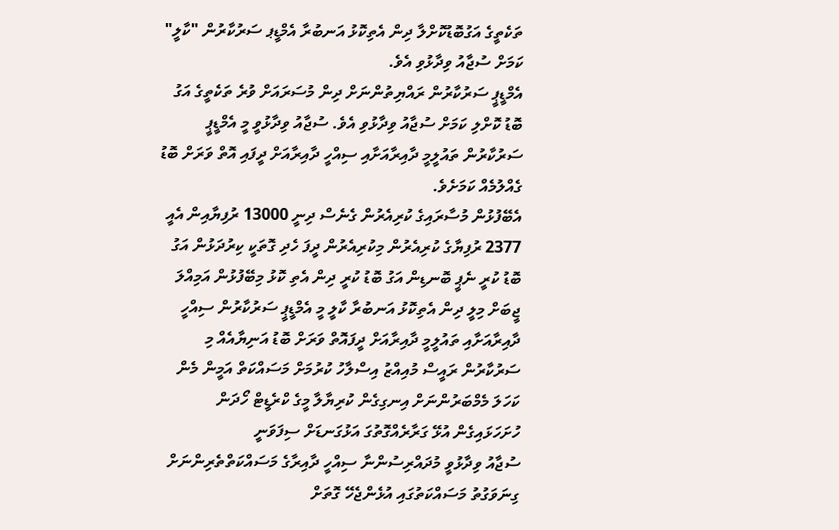ތަކެތީގެ އަގުބޮޑުކޮށްލާ ދިން އެތިކޮޅު އަނބުރާ އެމްޑީޕ ސަރުކާރުން "ކާލީ" ކަމަށް ސުޖާއު ވިދާޅުވި އެވެ.
އެމްޑީޕީ ސަރުކާރުން ރައްޔިތުންނަށް ދިން މުސަރައަށް ވުރެ ތަކެތީގެ އަގު ބޮޑު ކޮށްލި ކަމަށް ސުޖާއު ވިދާޅުވި އެވެ. ސުޖާއު ވިދާޅުވީ މީ އެމްޑީޕީ ސަރުކާރުން ތައުލީމީ ދާއިރާއަށާއި ސިއްހީ ދާއިރާއަށް ދީފައި އޮތް ވަރަށް ބޮޑު ގެއްލުމެއް ކަމަށެވެ.
އެބޭފުޅުން މުސާރައިގެ ކުރިއެރުން ގެނެސް ދިނީ 13000 ރުފިޔާއިން އެއީ 2377 ރުފިޔާގެ ކުރިއެރުން މިކުރިއެރުން ދީފަ ހެދި ގޮތަކީ ކިރުދަޅުން އަގު ބޮޑު ކުރީ ނެޕީ ބޮނޑިން އަގު ބޮޑު ކުރީ ދިން އެތި ކޮޅު މިބޭފުޅުން އަމިއްލަ ޖީބަށް މިލީ ދިން އެތިކޮޅު އަނބުރާ ކާލީ މީ އެމްޑީޕީ ސަރުކާރުން ސިއްހީ ދާއިރާއަށާއި ތައުލީމީ ދާއިރާއަށް ދީފައޮތް ވަރަށް ބޮޑު އަނިޔާއެއް މި ސަރުކާރުން ރައީސް މުއިއްޒު އިސްލާހު ކުރުމަށް މަސައްކަތް އަމީން މެން ކަހަލަ މެމްބަރުންނަށް އިނގިގެން ކުރިޔާލާ މީގެ ކްރެޑީޓް ހޯދަން ހުށަހަޅައިގެން އުޅޭ ގަރާރެއްގޮތުގަ އަޅުގަނޑަށް ސިފަވަނީ
ސުޖާއު ވިދާޅުވީ މުދައްރިސުންނާ ސިއްހީ ދާއިރާގެ މަސައްކަތްތެރިންނަށް ގިނަވަގުތު މަސައްކަތުގައި އުޅެންޖެހޭ ގޮތަށް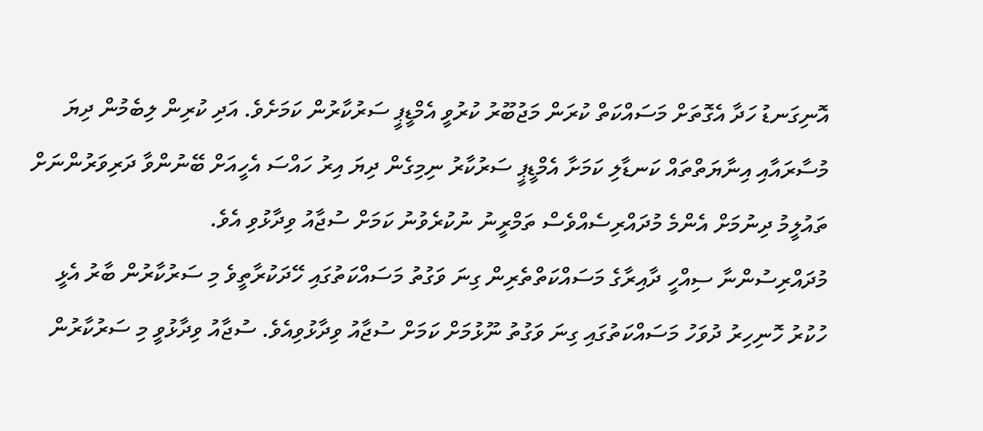އޮނިގަނޑު ހަދާ އެގޮތަށް މަސައްކަތް ކުރަން މަޖުބޫރު ކުރުވީ އެމްޑީޕީ ސަރުކާރުން ކަމަށެވެ. އަދި ކުރިން ލިބެމުން ދިޔަ މުސާރައާއި އިނާޔަތްތައް ކަނޑާލި ކަމަށާ އެމްޑީޕީ ސަރުކާރު ނިމިގެން ދިޔަ އިރު ހައްސަ އެހީއަށް ބޭނުންވާ ދަރިވަރުންނަށް ތައުލީމު ދިނުމަށް އެންމެ މުދައްރިސެއްވެސް ތަމްރީނު ނުކުރެވުނު ކަމަށް ސުޖާއު ވިދާޅުވި އެވެ.
މުދައްރިސުންނާ ސިއްހީ ދާއިރާގެ މަސައްކަތްތެރިން ގިނަ ވަގުތު މަސައްކަތުގައި ހޭދަކުރާތީވެ މި ސަރުކާރުން ބާރު އެޅީ ހުކުރު ހޮނިހިރު ދުވަހު މަސައްކަތުގައި ގިނަ ވަގުތު ނޫޅުމަށް ކަމަށް ސުޖާއު ވިދާޅުވިއެވެ. ސުޖާއު ވިދާޅުވީ މި ސަރުކާރުން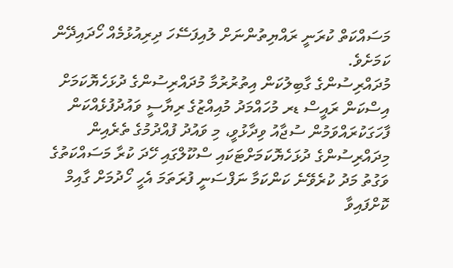މަސައްކަތް ކުރަނީ ރައްޔިތުންނަށް ލުއިފަސޭހަ ދިރިއުޅުމެއް ހޯދައިދޭން ކަމަށެވެ.
މުދައްރިސުންގެ ގާބިލުކަން އިތުރުރުމާ މުދައްރިސުންގެ ދުޅަހެޔޮކަމަށް އިސްކަން ރައީސް ޑރ މުހައްމަދު މުއިއްޒުގެ ރިޔާސީ ވައުދުފުޅެއްކަން ފާހަގަކުރައްވަމުން ސުޖާއު ވިދާޅުވީ، މި ވައުދު ފުއްދުމުގެ ތެރެއިން މިދައްރިސުންގެ ދުޅަހެޔޮކަމަށްޓަކައި ސްކޫލްގައި ހޭދަ ކުރާ މަސައްކަތުގެ ވަގުތު މަދު ކުރެވޭނެ ކަންކަމާ ނަފްސަނީ ފުރަތަމަ އެހީ ހޯދުމަށް ގާއިމް ކޮށްފައިވާ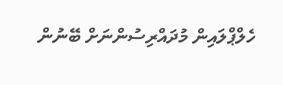ހެލްޕްލައިން މުދައްރިސުންނަށް ބޭނުން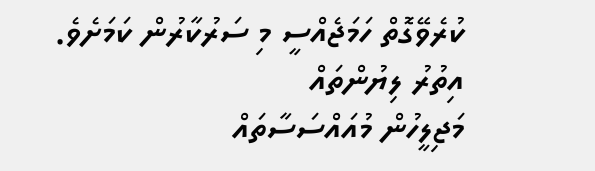ކުރެވޭގޮތް ހަމަޖެއްސީ މި ސަރުކާރުން ކަމަށެވެ.
އިތުރު ލިޔުންތައް
މަޖިލީހުން މުއައްސަސާތައް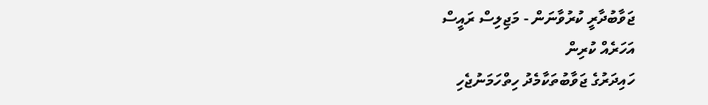ޖަވާބުދާރީ ކުރުވާނަން - މަޖިލިސް ރައީސް
އަހަރެއް ކުރިން
ހައިދަރުގެ ޖަވާބުތަކާމެދު ހިތްހަމަނުޖެހި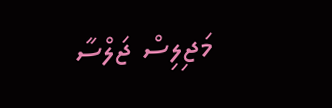މަޖިލިސް ޖަލްސާ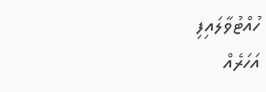ހުއްޓުވާލައިފި
އަހަރެއް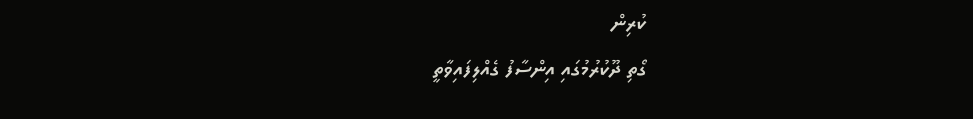ކުރިން
ގޯތި ދޫކުރުމުގައި އިންސާފު ގެއްލިފައިވާތީ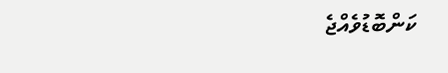ކަންބޮޑުވެއްޖެ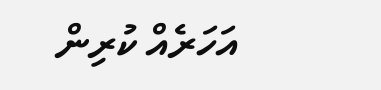އަހަރެއް ކުރިން